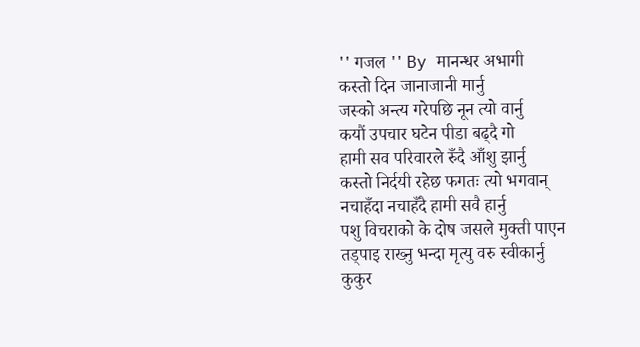'' गजल '' By मानन्धर अभागी
कस्तो दिन जानाजानी मार्नु
जस्को अन्त्य गरेपछि नून त्यो वार्नु
कयौं उपचार घटेन पीडा बढ्दै गो
हामी सव परिवारले रुँदै आँशु झार्नु
कस्तो निर्दयी रहेछ फगतः त्यो भगवान्
नचाहँदा नचाहँदै हामी सवै हार्नु
पशु विचराको के दोष जसले मुक्ती पाएन
तड्पाइ राख्नु भन्दा मृत्यु वरु स्वीकार्नु
कुकुर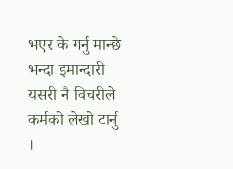भएर के गर्नु मान्छे भन्दा इमान्दारी
यसरी नै विचरीले कर्मको लेखो टार्नु ।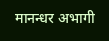मानन्धर अभागी